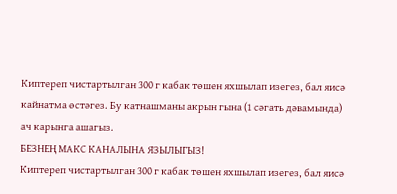Киптереп чистартылган 300 г кабак төшен яхшылап изегез, бал яисә кайнатма өстәгез. Бу катнашманы акрын гына (1 сәгать дәвамында) ач карынга ашагыз.
БЕЗНЕҢ МАКС КАНАЛЫНА ЯЗЫЛЫГЫЗ!
Киптереп чистартылган 300 г кабак төшен яхшылап изегез, бал яисә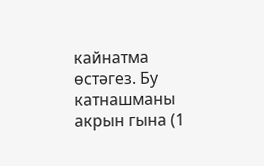кайнатма өстәгез. Бу катнашманы акрын гына (1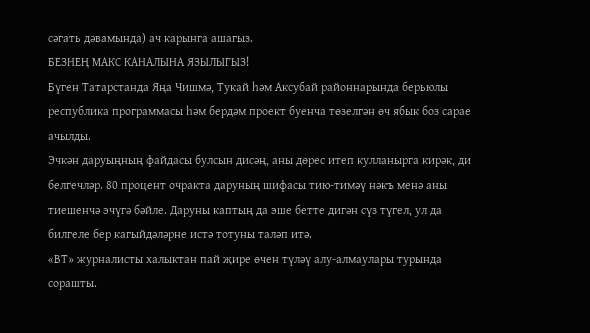сәгать дәвамында) ач карынга ашагыз.
БЕЗНЕҢ МАКС КАНАЛЫНА ЯЗЫЛЫГЫЗ!
Бүген Татарстанда Яңа Чишмә, Тукай һәм Аксубай районнарында берьюлы республика программасы һәм бердәм проект буенча төзелгән өч ябык боз сарае ачылды.
Эчкән даруыңның файдасы булсын дисәң, аны дөрес итеп кулланырга кирәк, ди белгечләр. 80 процент очракта даруның шифасы тию-тимәү нәкъ менә аны тиешенчә эчүгә бәйле. Даруны каптың да эше бетте дигән сүз түгел, ул да билгеле бер кагыйдәләрне истә тотуны таләп итә.
«ВТ» журналисты халыктан пай җире өчен түләү алу-алмаулары турында сорашты.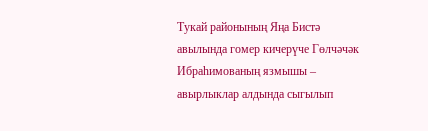Тукай районының Яңа Бистә авылында гомер кичерүче Гөлчәчәк Ибраһимованың язмышы – авырлыклар алдында сыгылып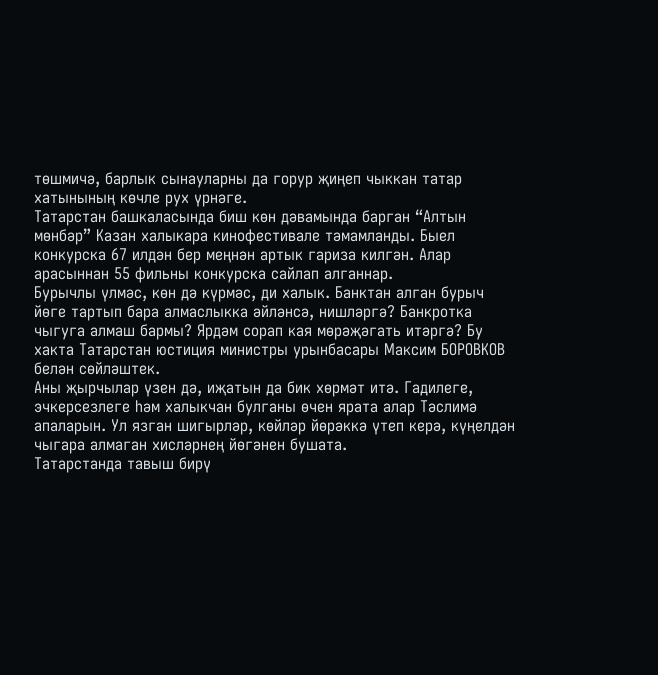төшмичә, барлык сынауларны да горур җиңеп чыккан татар хатынының көчле рух үрнәге.
Татарстан башкаласында биш көн дәвамында барган “Алтын мөнбәр” Казан халыкара кинофестивале тәмамланды. Быел конкурска 67 илдән бер меңнән артык гариза килгән. Алар арасыннан 55 фильны конкурска сайлап алганнар.
Бурычлы үлмәс, көн дә күрмәс, ди халык. Банктан алган бурыч йөге тартып бара алмаслыкка әйләнсә, нишләргә? Банкротка чыгуга алмаш бармы? Ярдәм сорап кая мөрәҗәгать итәргә? Бу хакта Татарстан юстиция министры урынбасары Максим БОРОВКОВ белән сөйләштек.
Аны җырчылар үзен дә, иҗатын да бик хөрмәт итә. Гадилеге, эчкерсезлеге һәм халыкчан булганы өчен ярата алар Тәслимә апаларын. Ул язган шигырләр, көйләр йөрәккә үтеп керә, күңелдән чыгара алмаган хисләрнең йөгәнен бушата.
Татарстанда тавыш бирү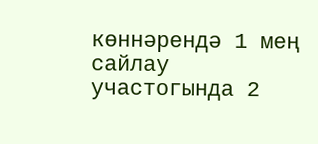көннәрендә 1 мең сайлау участогында 2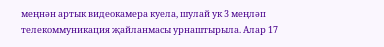меңнән артык видеокамера куела, шулай ук 3 меңләп телекоммуникация җайланмасы урнаштырыла. Алар 17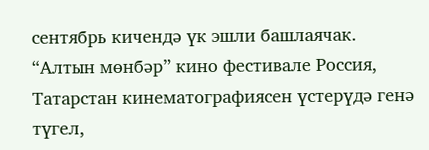сентябрь кичендә үк эшли башлаячак.
“Алтын мөнбәр” кино фестивале Россия, Татарстан кинематографиясен үстерүдә генә түгел,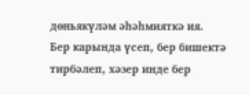дөньякүләм әһәһмияткә ия.
Бер карында үсеп, бер бишектә тирбәлеп, хәзер инде бер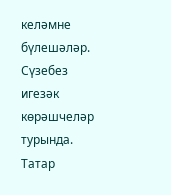келәмне бүлешәләр. Сүзебез игезәк көрәшчеләр турында. Татар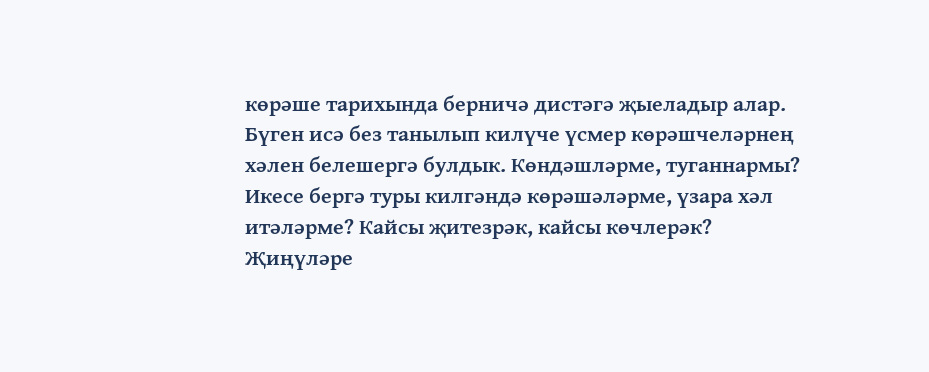көрәше тарихында берничә дистәгә җыеладыр алар. Бүген исә без танылып килүче үсмер көрәшчеләрнең хәлен белешергә булдык. Көндәшләрме, туганнармы? Икесе бергә туры килгәндә көрәшәләрме, үзара хәл итәләрме? Кайсы җитезрәк, кайсы көчлерәк? Җиңүләре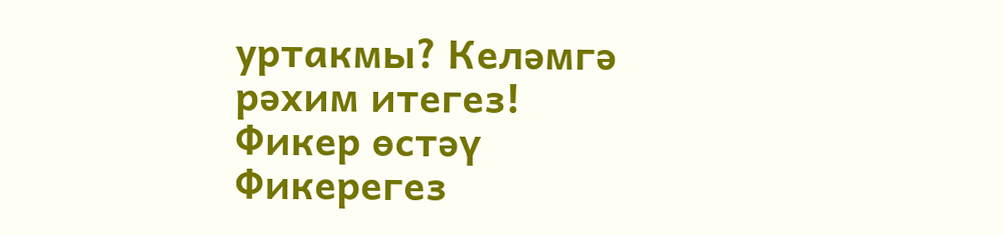уртакмы? Келәмгә рәхим итегез!
Фикер өстәү
Фикерегез